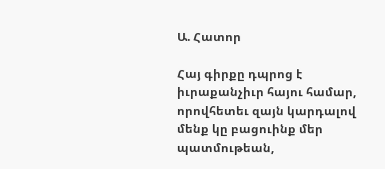Ա. Հատոր

Հայ գիրքը դպրոց է իւրաքանչիւր հայու համար, որովհետեւ զայն կարդալով մենք կը բացուինք մեր պատմութեան,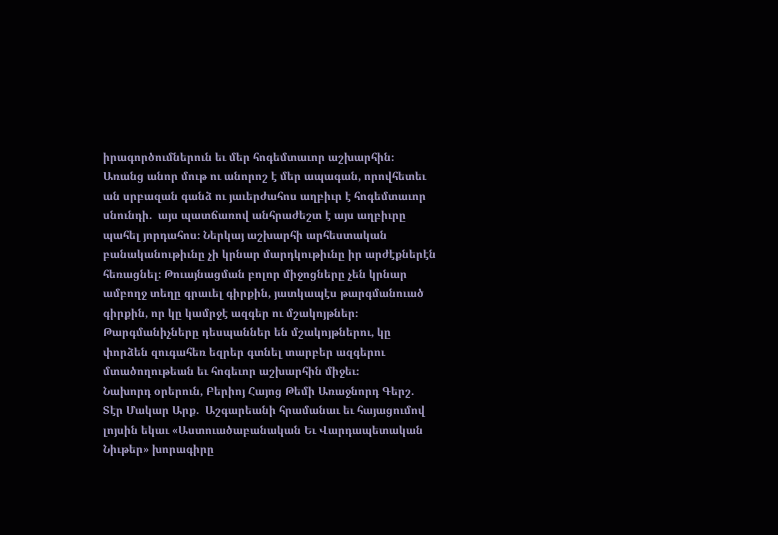իրագործումներուն եւ մեր հոգեմտաւոր աշխարհին։ Առանց անոր մութ ու անորոշ է մեր ապագան, որովհետեւ ան սրբազան գանձ ու յաւերժահոս աղբիւր է հոգեմտաւոր սնունդի.  այս պատճառով անհրաժեշտ է այս աղբիւրը պահել յորդահոս։ Ներկայ աշխարհի արհեստական բանականութիւնը չի կրնար մարդկութիւնը իր արժէքներէն հեռացնել։ Թուայնացման բոլոր միջոցները չեն կրնար ամբողջ տեղը գրաւել գիրքին, յատկապէս թարգմանուած գիրքին, որ կը կամրջէ ազգեր ու մշակոյթներ։ Թարգմանիչները դեսպաններ են մշակոյթներու, կը փորձեն զուգահեռ եզրեր գտնել տարբեր ազգերու մտածողութեան եւ հոգեւոր աշխարհին միջեւ։
Նախորդ օրերուն, Բերիոյ Հայոց Թեմի Առաջնորդ Գերշ.  Տէր Մակար Արք.  Աշգարեանի հրամանաւ եւ հայացումով լոյսին եկաւ «Աստուածաբանական Եւ Վարդապետական Նիւթեր» խորագիրը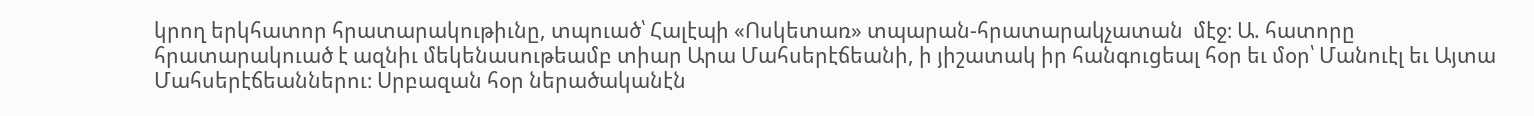կրող երկհատոր հրատարակութիւնը, տպուած՝ Հալէպի «Ոսկետառ» տպարան-հրատարակչատան  մէջ։ Ա. հատորը հրատարակուած է ազնիւ մեկենասութեամբ տիար Արա Մահսերէճեանի, ի յիշատակ իր հանգուցեալ հօր եւ մօր՝ Մանուէլ եւ Այտա Մահսերէճեաններու։ Սրբազան հօր ներածականէն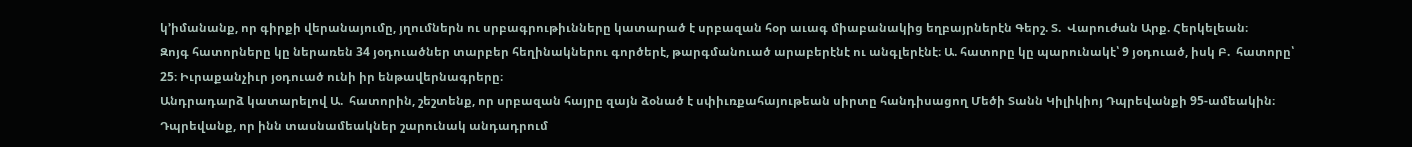կ’իմանանք, որ գիրքի վերանայումը, յղումներն ու սրբագրութիւնները կատարած է սրբազան հօր աւագ միաբանակից եղբայրներէն Գերշ. Տ.  Վարուժան Արք. Հերկելեան։
Զոյգ հատորները կը ներառեն 34 յօդուածներ տարբեր հեղինակներու գործերէ, թարգմանուած արաբերէնէ ու անգլերէնէ։ Ա. հատորը կը պարունակէ՝ 9 յօդուած, իսկ Բ.  հատորը՝  25։ Իւրաքանչիւր յօդուած ունի իր ենթավերնագրերը։
Անդրադարձ կատարելով Ա.  հատորին, շեշտենք, որ սրբազան հայրը զայն ձօնած է սփիւռքահայութեան սիրտը հանդիսացող Մեծի Տանն Կիլիկիոյ Դպրեվանքի 95-ամեակին։ Դպրեվանք, որ ինն տասնամեակներ շարունակ անդադրում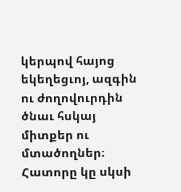կերպով հայոց եկեղեցւոյ, ազգին ու ժողովուրդին ծնաւ հսկայ միտքեր ու մտածողներ։
Հատորը կը սկսի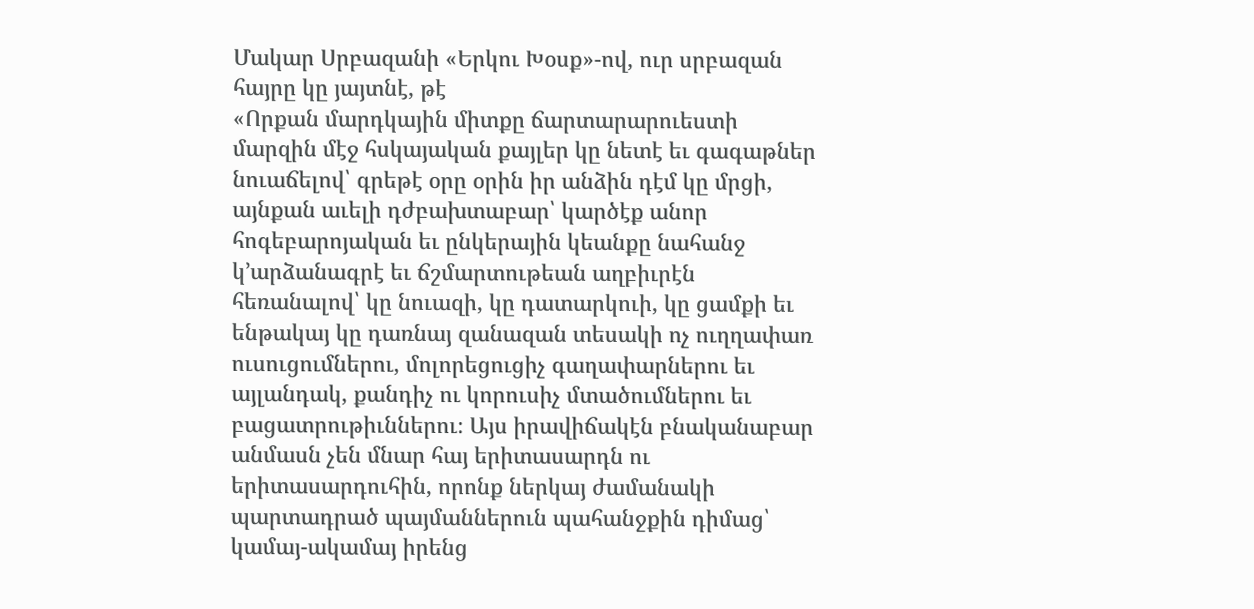Մակար Սրբազանի «Երկու Խօսք»-ով, ուր սրբազան հայրը կը յայտնէ, թէ
«Որքան մարդկային միտքը ճարտարարուեստի մարզին մէջ հսկայական քայլեր կը նետէ եւ գագաթներ նուաճելով՝ գրեթէ օրը օրին իր անձին դէմ կը մրցի, այնքան աւելի դժբախտաբար՝ կարծէք անոր հոգեբարոյական եւ ընկերային կեանքը նահանջ կ’արձանագրէ եւ ճշմարտութեան աղբիւրէն հեռանալով՝ կը նուազի, կը դատարկուի, կը ցամքի եւ ենթակայ կը դառնայ զանազան տեսակի ոչ ուղղափառ ուսուցումներու, մոլորեցուցիչ գաղափարներու եւ այլանդակ, քանդիչ ու կորուսիչ մտածումներու եւ բացատրութիւններու։ Այս իրավիճակէն բնականաբար անմասն չեն մնար հայ երիտասարդն ու երիտասարդուհին, որոնք ներկայ ժամանակի պարտադրած պայմաններուն պահանջքին դիմաց՝ կամայ-ակամայ իրենց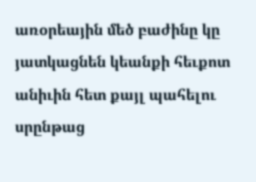առօրեային մեծ բաժինը կը յատկացնեն կեանքի հեւքոտ անիւին հետ քայլ պահելու սրընթաց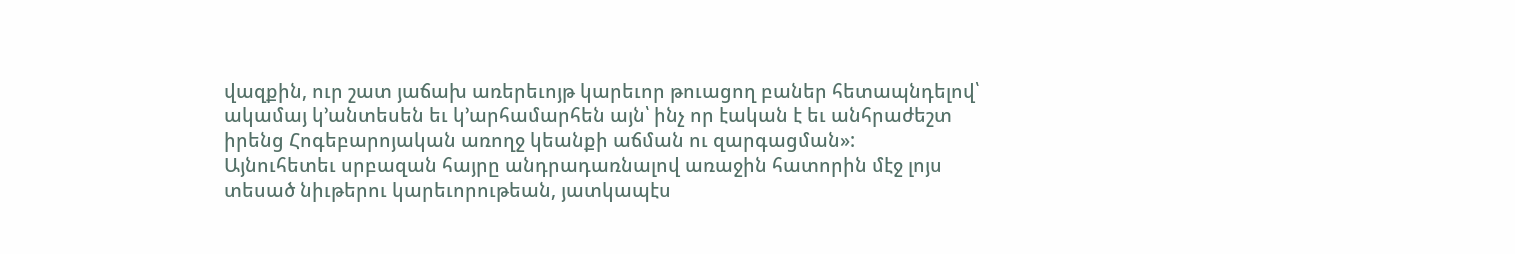վազքին, ուր շատ յաճախ առերեւոյթ կարեւոր թուացող բաներ հետապնդելով՝ ակամայ կ’անտեսեն եւ կ’արհամարհեն այն՝ ինչ որ էական է եւ անհրաժեշտ իրենց Հոգեբարոյական առողջ կեանքի աճման ու զարգացման»:
Այնուհետեւ սրբազան հայրը անդրադառնալով առաջին հատորին մէջ լոյս տեսած նիւթերու կարեւորութեան, յատկապէս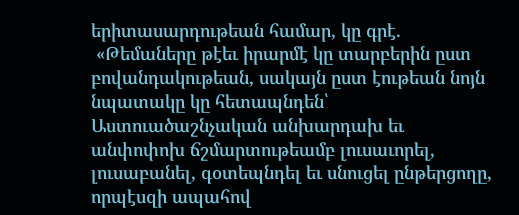երիտասարդութեան համար, կը գրէ.
 «Թեմաները թէեւ իրարմէ կը տարբերին ըստ բովանդակութեան, սակայն ըստ էութեան նոյն նպատակը կը հետապնդեն՝ Աստուածաշնչական անխարդախ եւ անփոփոխ ճշմարտութեամբ լուսաւորել, լուսաբանել, գօտեպնդել եւ սնուցել ընթերցողը, որպէսզի ապահով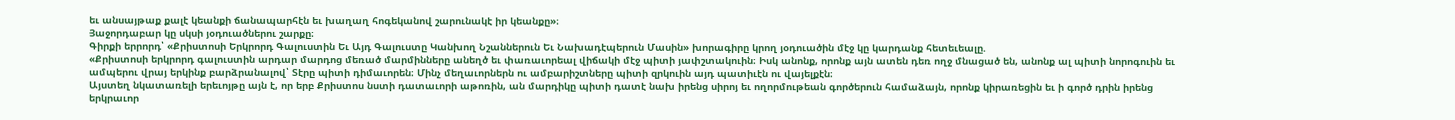եւ անսայթաք քալէ կեանքի ճանապարհէն եւ խաղաղ հոգեկանով շարունակէ իր կեանքը»։
Յաջորդաբար կը սկսի յօդուածներու շարքը։
Գիրքի երրորդ՝ «Քրիստոսի Երկրորդ Գալուստին Եւ Այդ Գալուստը Կանխող Նշաններուն Եւ Նախադէպերուն Մասին» խորագիրը կրող յօդուածին մէջ կը կարդանք հետեւեալը.
«Քրիստոսի երկրորդ գալուստին արդար մարդոց մեռած մարմինները անեղծ եւ փառաւորեալ վիճակի մէջ պիտի յափշտակուին։ Իսկ անոնք, որոնք այն ատեն դեռ ողջ մնացած են, անոնք ալ պիտի նորոգուին եւ ամպերու վրայ երկինք բարձրանալով՝ Տէրը պիտի դիմաւորեն։ Մինչ մեղաւորներն ու ամբարիշտները պիտի զրկուին այդ պատիւէն ու վայելքէն։
Այստեղ նկատառելի երեւոյթը այն է, որ երբ Քրիստոս նստի դատաւորի աթոռին, ան մարդիկը պիտի դատէ նախ իրենց սիրոյ եւ ողորմութեան գործերուն համաձայն, որոնք կիրառեցին եւ ի գործ դրին իրենց երկրաւոր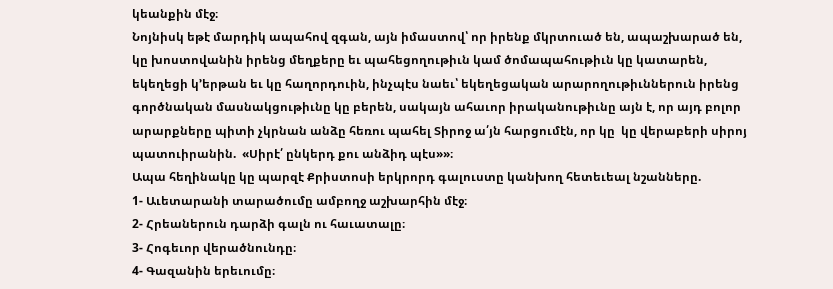կեանքին մէջ։
Նոյնիսկ եթէ մարդիկ ապահով զգան, այն իմաստով՝ որ իրենք մկրտուած են, ապաշխարած են, կը խոստովանին իրենց մեղքերը եւ պահեցողութիւն կամ ծոմապահութիւն կը կատարեն, եկեղեցի կ’երթան եւ կը հաղորդուին, ինչպէս նաեւ՝ եկեղեցական արարողութիւններուն իրենց գործնական մասնակցութիւնը կը բերեն, սակայն ահաւոր իրականութիւնը այն է, որ այդ բոլոր արարքները պիտի չկրնան անձը հեռու պահել Տիրոջ ա՛յն հարցումէն, որ կը  կը վերաբերի սիրոյ պատուիրանին.  «Սիրէ՛ ընկերդ քու անձիդ պէս»»։
Ապա հեղինակը կը պարզէ Քրիստոսի երկրորդ գալուստը կանխող հետեւեալ նշանները.
1- Աւետարանի տարածումը ամբողջ աշխարհին մէջ։
2- Հրեաներուն դարձի գալն ու հաւատալը։
3- Հոգեւոր վերածնունդը։
4- Գազանին երեւումը։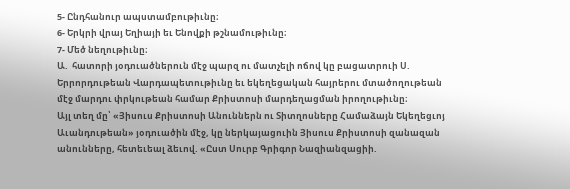5- Ընդհանուր ապստամբութիւնը։
6- Երկրի վրայ Եղիայի եւ Ենովքի թշնամութիւնը։
7- Մեծ նեղութիւնը։
Ա.  հատորի յօդուածներուն մէջ պարզ ու մատչելի ոճով կը բացատրուի Ս. Երրորդութեան Վարդապետութիւնը եւ եկեղեցական հայրերու մտածողութեան մէջ մարդու փրկութեան համար Քրիստոսի մարդեղացման իրողութիւնը։
Այլ տեղ մը՝ «Յիսուս Քրիստոսի Անուններն ու Տիտղոսները Համաձայն Եկեղեցւոյ Աւանդութեան» յօդուածին մէջ, կը ներկայացուին Յիսուս Քրիստոսի զանազան անունները, հետեւեալ ձեւով. «Ըստ Սուրբ Գրիգոր Նազիանզացիի.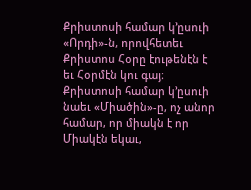Քրիստոսի համար կ’ըսուի «Որդի»-ն, որովհետեւ Քրիստոս Հօրը էութենէն է եւ Հօրմէն կու գայ։ Քրիստոսի համար կ’ըսուի նաեւ «Միածին»-ը, ոչ անոր համար, որ միակն է որ Միակէն եկաւ,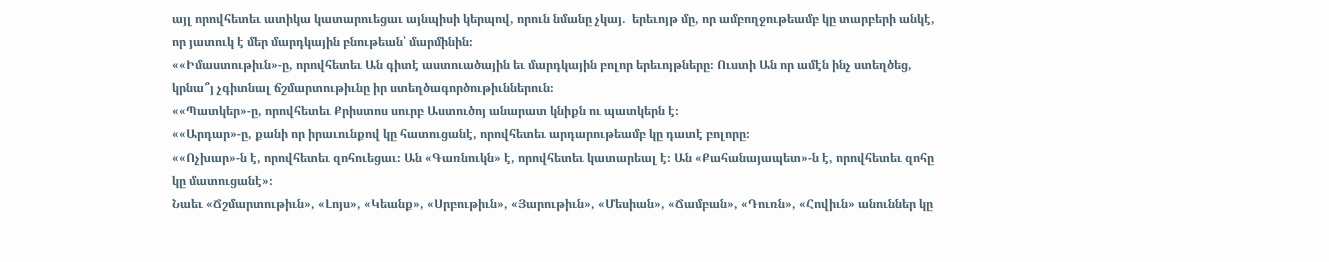այլ որովհետեւ ատիկա կատարուեցաւ այնպիսի կերպով, որուն նմանը չկայ.  երեւոյթ մը, որ ամբողջութեամբ կը տարբերի անկէ, որ յատուկ է մեր մարդկային բնութեան՝ մարմինին։
««Իմաստութիւն»-ը, որովհետեւ Ան գիտէ աստուածային եւ մարդկային բոլոր երեւոյթները։ Ուստի Ան որ ամէն ինչ ստեղծեց, կրնա՞յ չգիտնալ ճշմարտութիւնը իր ստեղծագործութիւններուն։
««Պատկեր»-ը, որովհետեւ Քրիստոս սուրբ Աստուծոյ անարատ կնիքն ու պատկերն է։
««Արդար»-ը, քանի որ իրաւունքով կը հատուցանէ, որովհետեւ արդարութեամբ կը դատէ բոլորը։
««Ոչխար»-ն է, որովհետեւ զոհուեցաւ։ Ան «Գառնուկն» է, որովհետեւ կատարեալ է։ Ան «Քահանայապետ»-ն է, որովհետեւ զոհը կը մատուցանէ»։
Նաեւ «Ճշմարտութիւն», «Լոյս», «Կեանք», «Սրբութիւն», «Յարութիւն», «Մեսիան», «Ճամբան», «Դուռն», «Հովիւն» անուններ կը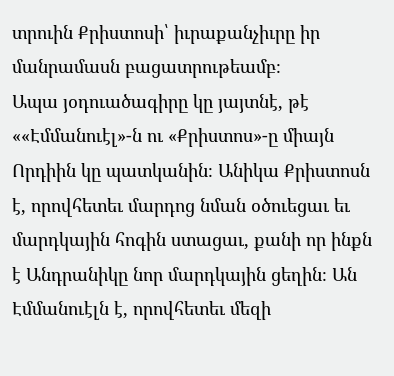տրուին Քրիստոսի՝ իւրաքանչիւրը իր մանրամասն բացատրութեամբ։
Ապա յօդուածագիրը կը յայտնէ, թէ ««Էմմանուէլ»-ն ու «Քրիստոս»-ը միայն Որդիին կը պատկանին։ Անիկա Քրիստոսն է, որովհետեւ մարդոց նման օծուեցաւ եւ մարդկային հոգին ստացաւ, քանի որ ինքն է Անդրանիկը նոր մարդկային ցեղին։ Ան Էմմանուէլն է, որովհետեւ մեզի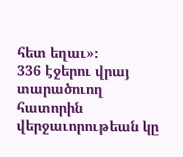հետ եղաւ»։
336 էջերու վրայ տարածուող հատորին վերջաւորութեան կը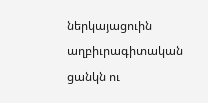ներկայացուին աղբիւրագիտական ցանկն ու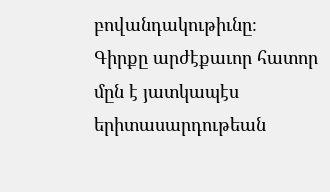բովանդակութիւնը։
Գիրքը արժէքաւոր հատոր մըն է յատկապէս երիտասարդութեան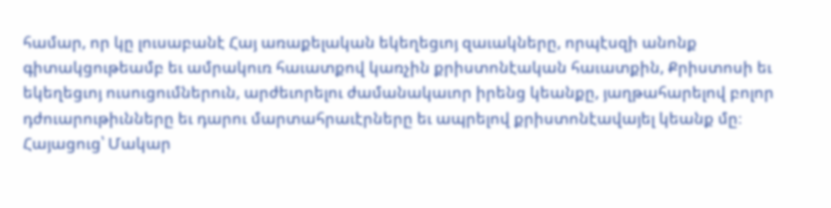համար, որ կը լուսաբանէ Հայ առաքելական եկեղեցւոյ զաւակները, որպէսզի անոնք գիտակցութեամբ եւ ամրակուռ հաւատքով կառչին քրիստոնէական հաւատքին, Քրիստոսի եւ եկեղեցւոյ ուսուցումներուն, արժեւորելու ժամանակաւոր իրենց կեանքը, յաղթահարելով բոլոր դժուարութիւնները եւ դարու մարտահրաւէրները եւ ապրելով քրիստոնէավայել կեանք մը։
Հայացուց՝ Մակար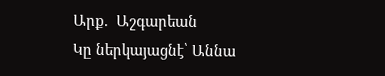Արք.  Աշգարեան
Կը ներկայացնէ՝ Աննա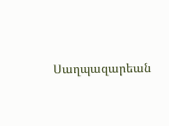Սաղպազարեան